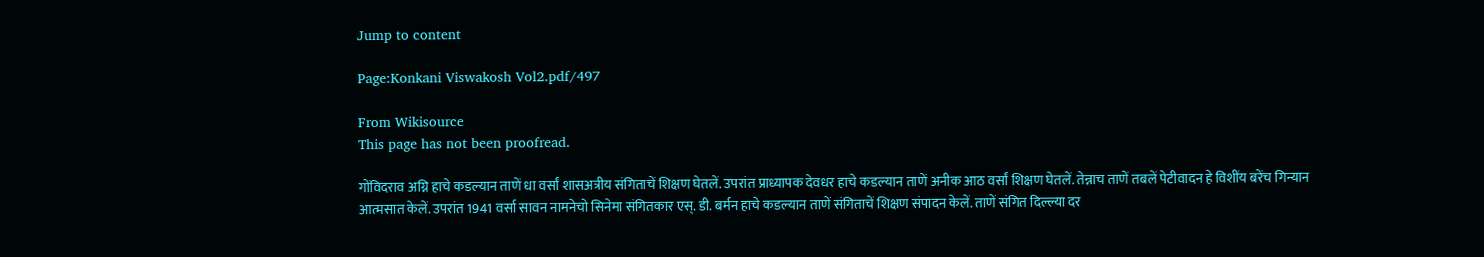Jump to content

Page:Konkani Viswakosh Vol2.pdf/497

From Wikisource
This page has not been proofread.

गोंविदराव अग्नि हाचे कडल्यान ताणें धा वर्सां शासअत्रीय संगिताचें शिक्षण घेतलें. उपरांत प्राध्यापक देवधर हाचे कडल्यान ताणें अनीक आठ वर्सां शिक्षण घेतलें. तेन्नाच ताणें तबलें पेटीवादन हे विशींय बरेंच गिन्यान आत्मसात केलें. उपरांत 1941 वर्सा सावन नामनेचो सिनेमा संगितकार एस्. डी. बर्मन हाचे कडल्यान ताणें संगिताचें शिक्षण संपादन केलें. ताणें संगित दिल्ल्या दर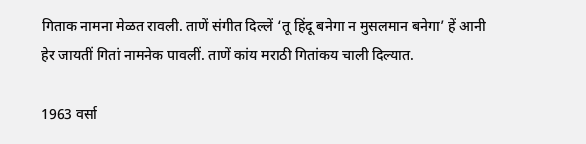गिताक नामना मेळत रावली. ताणें संगीत दिल्लें ‘तू हिंदू बनेगा न मुसलमान बनेगा’ हें आनी हेर जायतीं गितां नामनेक पावलीं. ताणें कांय मराठी गितांकय चाली दिल्यात.

1963 वर्सा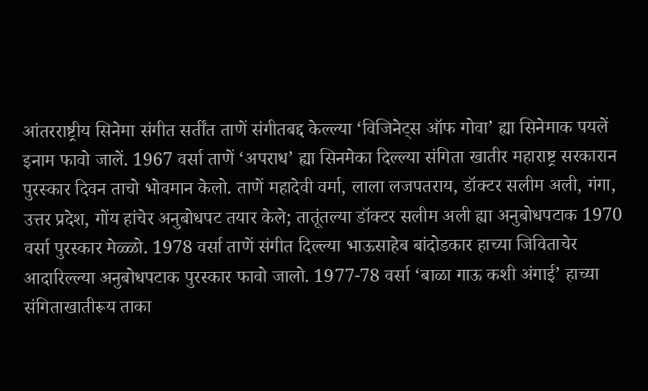आंतरराष्ट्रीय सिनेमा संगीत सर्तींत ताणें संगीतबद्द केल्ल्या ‘विजिनेट्स ऑफ गोवा’ ह्या सिनेमाक पयलें इनाम फावो जालें. 1967 वर्सा ताणें ‘अपराध’ ह्या सिनमेका दिल्ल्या संगिता खातीर महाराष्ट्र सरकारान पुरस्कार दिवन ताचो भोवमान केलो. ताणें महादेवी वर्मा, लाला लजपतराय, डॉक्टर सलीम अली, गंगा, उत्तर प्रदेश, गोंय हांचेर अनुबोधपट तयार केले; तातूंतल्या डॉक्टर सलीम अली ह्या अनुबोधपटाक 1970 वर्सा पुरस्कार मेळ्ळो. 1978 वर्सा ताणें संगीत दिल्ल्या भाऊसाहेब बांदोडकार हाच्या जिविताचेर आदारिल्ल्या अनुबोधपटाक पुरस्कार फावो जालो. 1977-78 वर्सा ‘बाळा गाऊ कशी अंगाई’ हाच्या संगिताखातीरूय ताका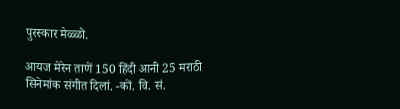पुरस्कार मेळ्ळो.

आयज मेरेन ताणें 150 हिंदी आनी 25 मराठी सिनेमांक संगीत दिलां. -कों. वि. सं.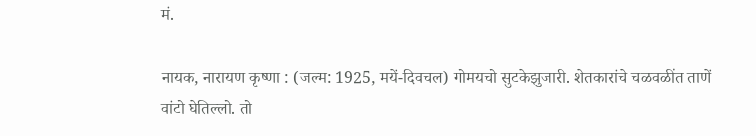मं.

नायक, नारायण कृष्णा : (जल्म: 1925, मयें-दिवचल) गोमयचो सुटकेझुजारी. शेतकारांचे चळवळींत ताणें वांटो घेतिल्लो. तो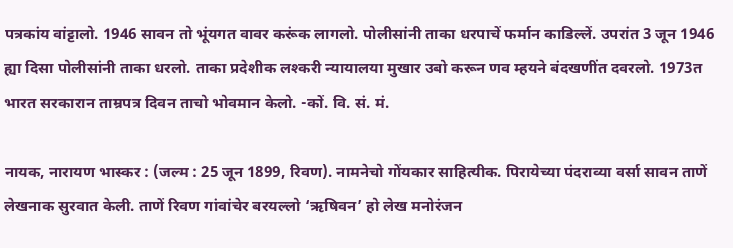पत्रकांय वांट्टालो. 1946 सावन तो भूंयगत वावर करूंक लागलो. पोलीसांनी ताका धरपाचें फर्मान काडिल्लें. उपरांत 3 जून 1946 ह्या दिसा पोलीसांनी ताका धरलो. ताका प्रदेशीक लश्करी न्यायालया मुखार उबो करून णव म्हयने बंदखणींत दवरलो. 1973त भारत सरकारान ताम्रपत्र दिवन ताचो भोवमान केलो. -कों. वि. सं. मं.

नायक, नारायण भास्कर : (जल्म : 25 जून 1899, रिवण). नामनेचो गोंयकार साहित्यीक. पिरायेच्या पंदराव्या वर्सा सावन ताणें लेखनाक सुरवात केली. ताणें रिवण गांवांचेर बरयल्लो ‘ऋषिवन’ हो लेख मनोरंजन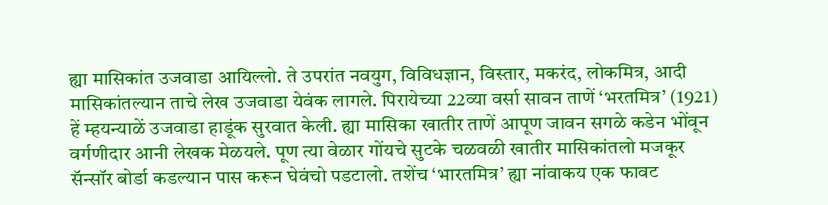ह्या मासिकांत उजवाडा आयिल्लो. ते उपरांत नवयुग, विविधज्ञान, विस्तार, मकरंद, लोकमित्र, आदी मासिकांतल्यान ताचे लेख उजवाडा येवंक लागले. पिरायेच्या 22व्या वर्सा सावन ताणें ‘भरतमित्र’ (1921) हें म्हयन्याळें उजवाडा हाडूंक सुरवात केली. ह्या मासिका खातीर ताणें आपूण जावन सगळे कडेन भोंवून वर्गणीदार आनी लेखक मेळयले. पूण त्या वेळार गोंयचे सुटके चळवळी खातीर मासिकांतलो मजकूर सॅन्सॉर बोर्डा कडल्यान पास करून घेवंचो पडटालो. तशेंच ‘भारतमित्र’ ह्या नांवाकय एक फावट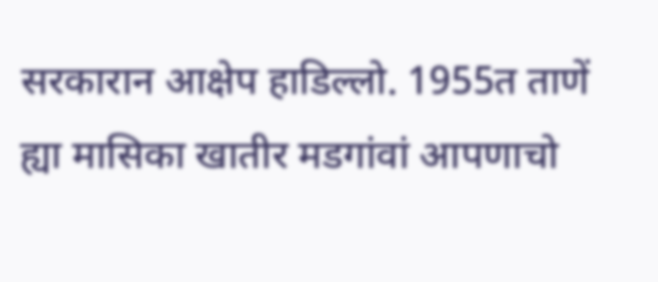सरकारान आक्षेप हाडिल्लो. 1955त ताणें ह्या मासिका खातीर मडगांवां आपणाचो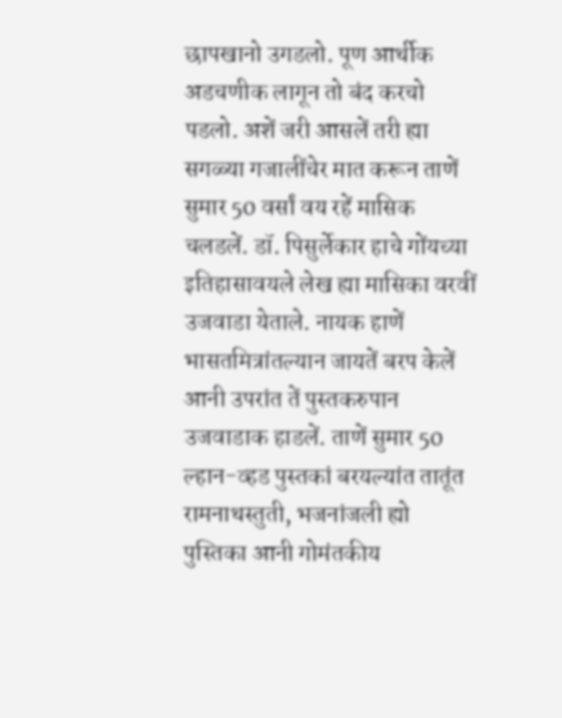छापखानो उगडलो. पूण आर्थीक अडचणीक लागून तो बंद करचो पडलो. अशें जरी आसलें तरी ह्या सगळ्या गजालींचेर मात करून ताणें सुमार 50 वर्सां वय रहें मासिक चलडलें. डॉ. पिसुर्लेकार हाचे गोंयच्या इतिहासावयले लेख ह्या मासिका वरवीं उजवाडा येताले. नायक हाणें भासतमित्रांतल्यान जायतें बरप केलें आनी उपरांत तें पुस्तकरुपान उजवाडाक हाडलें. ताणें सुमार 50 ल्हान-व्हड पुस्तकां बरयल्यांत तातूंत रामनाथस्तुती, भजनांजली ह्यो पुस्तिका आनी गोमंतकीय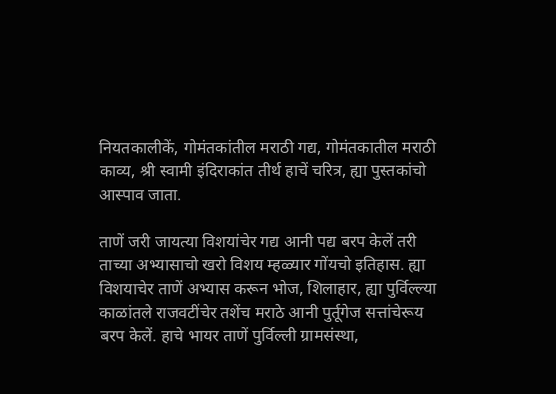नियतकालीकें, गोमंतकांतील मराठी गद्य, गोमंतकातील मराठी काव्य, श्री स्वामी इंदिराकांत तीर्थ हाचें चरित्र, ह्या पुस्तकांचो आस्पाव जाता.

ताणें जरी जायत्या विशयांचेर गद्य आनी पद्य बरप केलें तरी ताच्या अभ्यासाचो खरो विशय म्हळ्यार गोंयचो इतिहास. ह्या विशयाचेर ताणें अभ्यास करून भोज, शिलाहार, ह्या पुर्विल्ल्या काळांतले राजवटींचेर तशेंच मराठे आनी पुर्तूगेज सत्तांचेरूय बरप केलें. हाचे भायर ताणें पुर्विल्ली ग्रामसंस्था,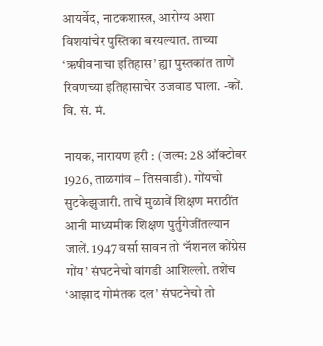आयर्वेद, नाटकशास्त्र, आरोग्य अशा विशयांचेर पुस्तिका बरयल्यात. ताच्या ‘ऋषीवनाचा इतिहास’ ह्या पुस्तकांत ताणें रिवणच्या इतिहासाचेर उजवाड घाला. -कों. वि. सं. मं.

नायक, नारायण हरी : (जल्म: 28 ऑक्टोबर 1926, ताळगांव – तिसवाडी). गोंयचो सुटकेझुजारी. ताचें मुळावें शिक्षण मराठींत आनी माध्यमीक शिक्षण पुर्तुगेजींतल्यान जालें. 1947 वर्सा सावन तो ‘नॅशनल कोंग्रेस गोंय’ संघटनेचो वांगडी आशिल्लो. तशेंच ‘आझाद गोमंतक दल’ संघटनेचो तो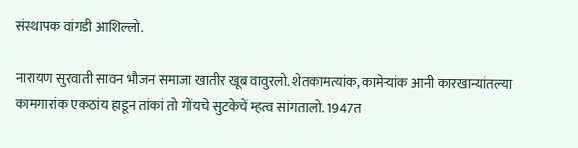संस्थापक वांगडी आशिल्लो.

नारायण सुरवाती सावन भौजन समाजा खातीर खूब वावुरलो. शेतकामत्यांक, कामेऱ्यांक आनी कारखान्यांतल्या कामगारांक एकठांय हाडून तांकां तो गोंयचे सुटकेचें म्हत्व सांगतालो. 1947त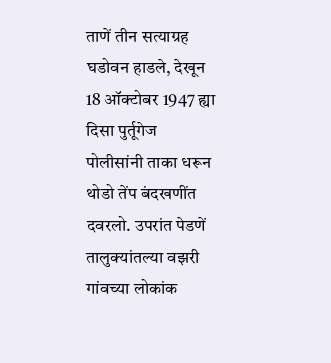ताणें तीन सत्याग्रह घडोवन हाडले, देखून 18 ऑक्टोबर 1947 ह्या दिसा पुर्तूगेज पोलीसांनी ताका धरून थोडो तेंप बंदखणींत दवरलो. उपरांत पेडणें तालुक्यांतल्या वझरी गांवच्या लोकांक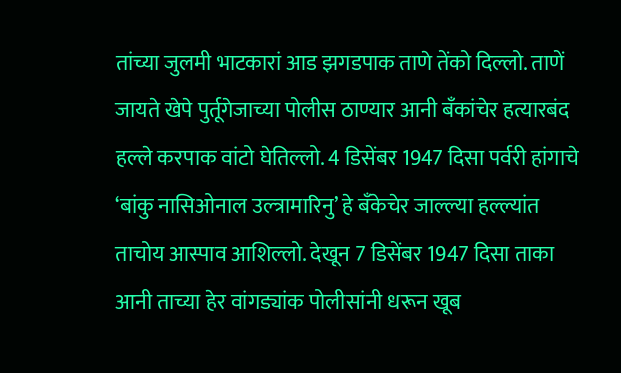तांच्या जुलमी भाटकारां आड झगडपाक ताणे तेंको दिल्लो. ताणें जायते खेपे पुर्तूगेजाच्या पोलीस ठाण्यार आनी बॅंकांचेर हत्यारबंद हल्ले करपाक वांटो घेतिल्लो. 4 डिसेंबर 1947 दिसा पर्वरी हांगाचे ‘बांकु नासिओनाल उल्त्रामारिनु’ हे बॅंकेचेर जाल्ल्या हल्ल्यांत ताचोय आस्पाव आशिल्लो. देखून 7 डिसेंबर 1947 दिसा ताका आनी ताच्या हेर वांगड्यांक पोलीसांनी धरून खूब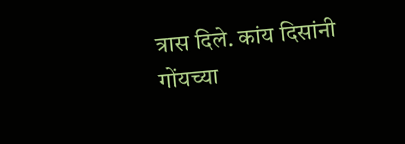त्रास दिले. कांय दिसांनी गोंयच्या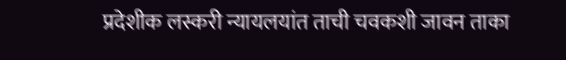प्रदेशीक लस्करी न्यायलयांत ताची चवकशी जावन ताका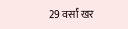29 वर्सां खर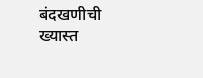बंदखणीची ख्यास्त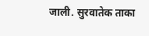जाली. सुरवातेक ताका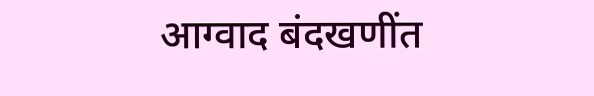आग्वाद बंदखणींत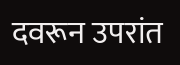दवरून उपरांत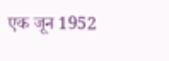एक जून 1952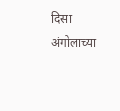दिसा अंगोलाच्या